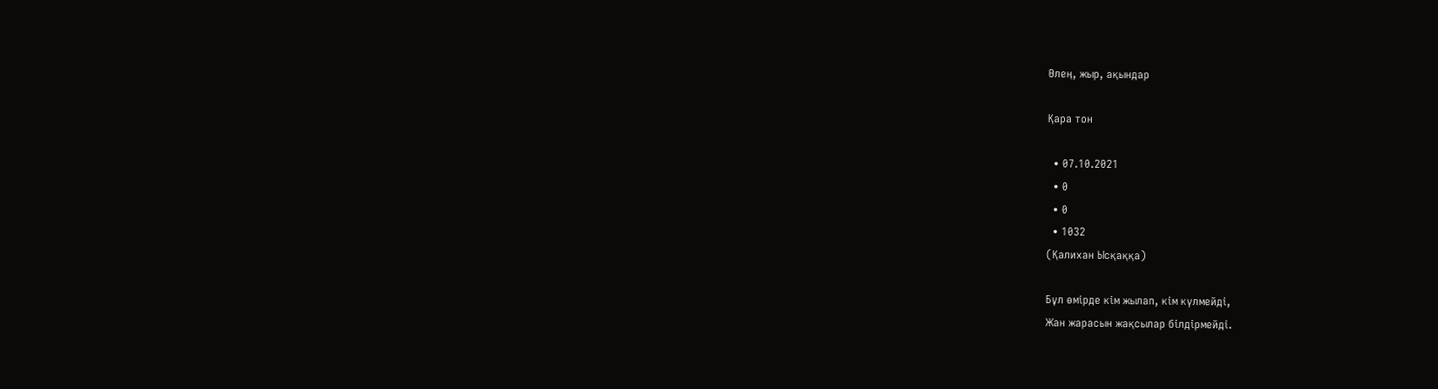Өлең, жыр, ақындар

Қара тон

  • 07.10.2021
  • 0
  • 0
  • 1032
(Қалихан Ысқаққа)

Бұл өмірде кім жылап, кім күлмейді,
Жан жарасын жақсылар білдірмейді.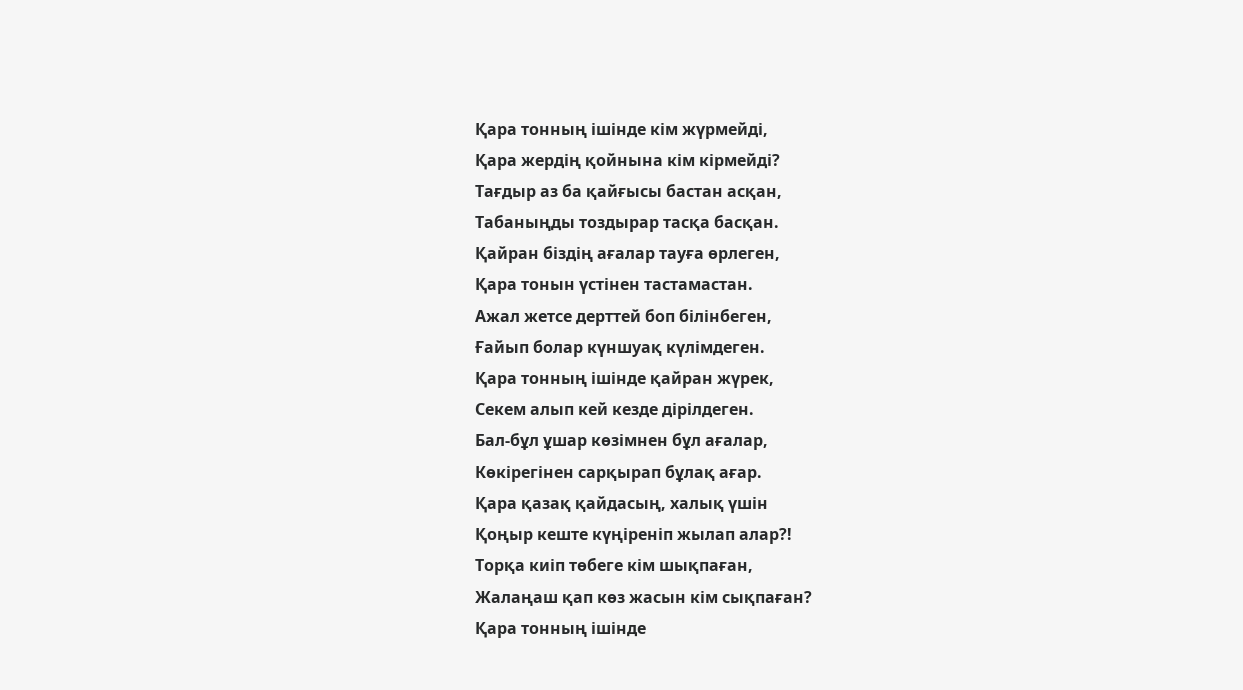Қара тонның ішінде кім жүрмейді,
Қара жердің қойнына кім кірмейді?
Тағдыр аз ба қайғысы бастан асқан,
Табаныңды тоздырар тасқа басқан.
Қайран біздің ағалар тауға өрлеген,
Қара тонын үстінен тастамастан.
Ажал жетсе дерттей боп білінбеген,
Ғайып болар күншуақ күлімдеген.
Қара тонның ішінде қайран жүрек,
Секем алып кей кезде дірілдеген.
Бал-бұл ұшар көзімнен бұл ағалар,
Көкірегінен сарқырап бұлақ ағар.
Қара қазақ қайдасың, халық үшін
Қоңыр кеште күңіреніп жылап алар?!
Торқа киіп төбеге кім шықпаған,
Жалаңаш қап көз жасын кім сықпаған?
Қара тонның ішінде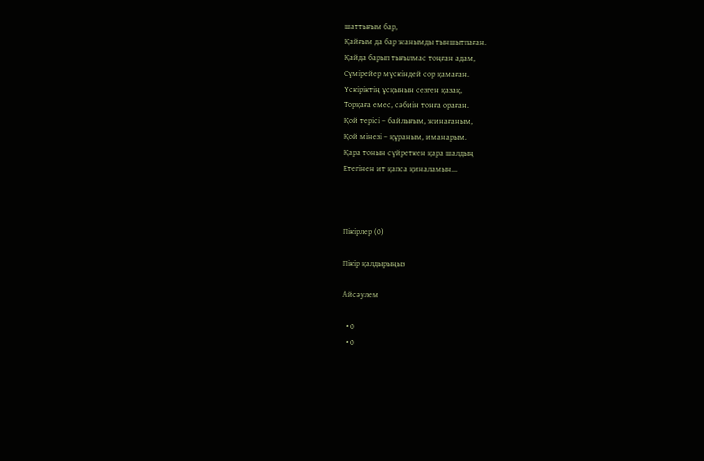шаттығым бар,
Қайғым да бар жанымды тыншытпаған.
Қайда барып тығылмас тоңған адам,
Сүмірейер мүскіндей сор қамаған.
Үскіріктің ұсқынын сезген қазақ,
Торқаға емес, сәбиін тонға ораған.
Қой терісі – байлығым, жинағаным,
Қой мінезі – құраным, иманарым.
Қара тонын сүйреткен қара шалдың
Етегінен ит қапса қиналамын...



Пікірлер (0)

Пікір қалдырыңыз

Айсәулем

  • 0
  • 0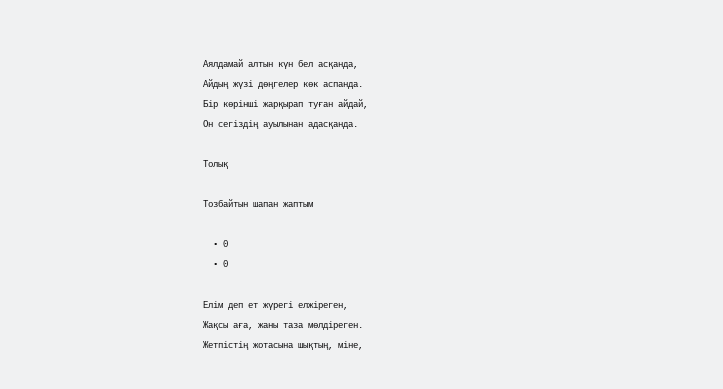Аялдамай алтын күн бел асқанда,
Айдың жүзі дөңгелер көк аспанда.
Бір көрінші жарқырап туған айдай,
Он сегіздің ауылынан адасқанда.

Толық

Тозбайтын шапан жаптым

  • 0
  • 0

Елім деп ет жүрегі елжіреген,
Жақсы аға, жаны таза мөлдіреген.
Жетпістің жотасына шықтың, міне,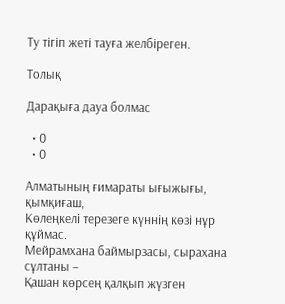Ту тігіп жеті тауға желбіреген.

Толық

Дарақыға дауа болмас

  • 0
  • 0

Алматының ғимараты ығыжығы, қымқиғаш,
Көлеңкелі терезеге күннің көзі нұр құймас.
Мейрамхана баймырзасы, сырахана сұлтаны –
Қашан көрсең қалқып жүзген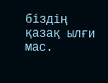біздің қазақ ылғи мас.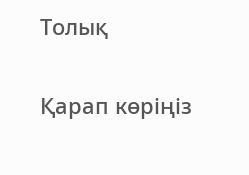Толық

Қарап көріңіз